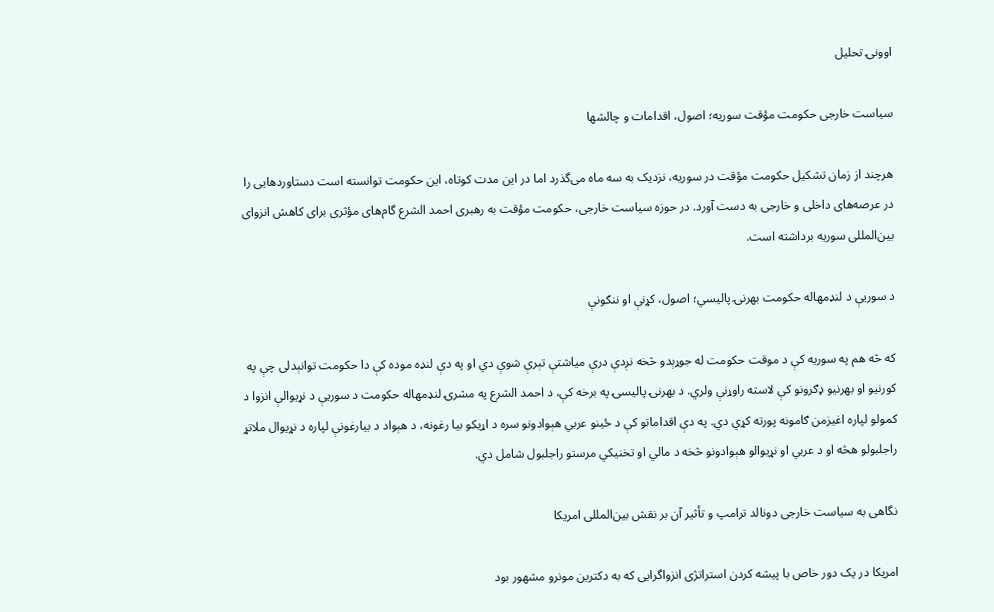اوونۍ تحليل

سیاست خارجی حکومت مؤقت سوریه؛ اصول، اقدامات و چالشها

هرچند از زمان تشکیل حکومت مؤقت در سوریه، نزدیک به سه ماه می‌گذرد اما در این مدت کوتاه، این حکومت توانسته است دستاوردهایی را در عرصه‌های داخلی و خارجی به دست آورد. در حوزه سیاست خارجی، حکومت مؤقت به رهبری احمد الشرع گام‌های مؤثری برای کاهش انزوای بین‌المللی سوریه برداشته است.

د سوریې د لنډمهاله حکومت بهرنۍ پالیسي؛ اصول، کړنې او ننګونې

که څه هم په سوریه کې د موقت حکومت له جوړېدو څخه نږدې درې میاشتې تېرې شوې دي او په دې لنډه موده کې دا حکومت توانېدلی چې په کورنیو او بهرنیو ډګرونو کې لاسته راوړنې ولري. د بهرنۍ پالیسۍ په برخه کې، د احمد الشرع په مشرۍ لنډمهاله حکومت د سوریې د نړیوالې انزوا د کمولو لپاره اغیزمن ګامونه پورته کړي دي. په دې اقداماتو کې د ځینو عربي هېوادونو سره د اړیکو بیا رغونه، د هېواد د بیارغونې لپاره د نړیوال ملاتړ راجلبولو هڅه او د عربي او نړیوالو هېوادونو څخه د مالي او تخنیکي مرستو راجلبول شامل دي.

نگاهی به سیاست خارجی دونالد ترامپ و تأثیر آن بر نقش بین‌المللی امریکا

امریکا در یک دور خاص با پیشه کردن استراتژی انزواگرایی که به دکترین مونرو مشهور بود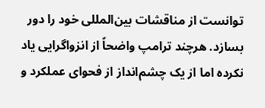توانست از مناقشات بین‌المللی خود را دور بسازد. هرچند ترامپ واضحاً‌ از انزواگرایی یاد نکرده اما از یک چشم‌انداز از فحوای عملکرد و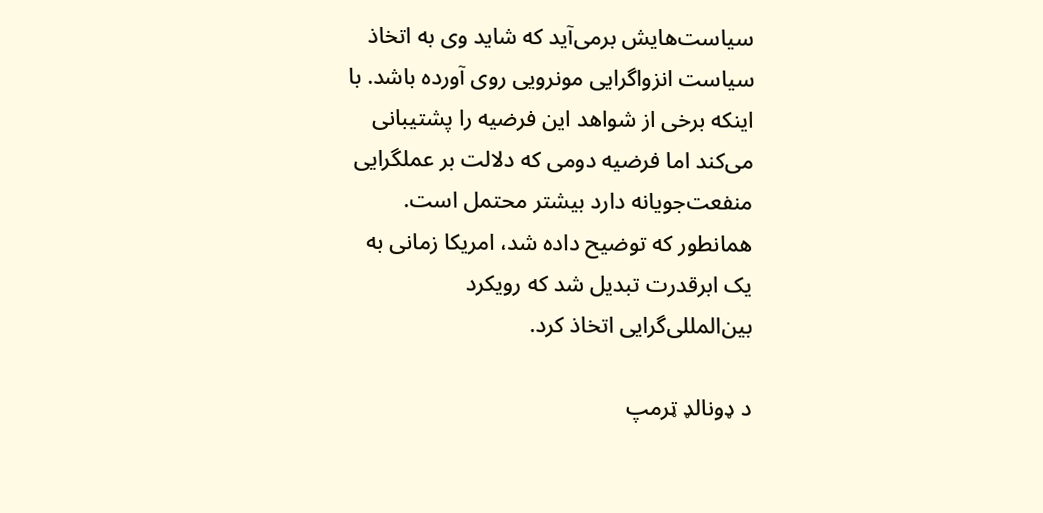سیاست‌هایش برمی‌آید که شاید وی به اتخاذ سیاست انزواگرایی مونرو‌یی روی آورده باشد. با اینکه برخی از شواهد این فرضیه را پشتیبانی می‌کند اما فرضیه دومی که دلالت بر عملگرایی منفعت‌جویانه دارد بیشتر محتمل است. همانطور که توضیح داده شد، امریکا زمانی به یک ابرقدرت تبدیل شد که رویکرد بین‌المللی‌گرایی اتخاذ کرد.

د ډونالډ ټرمپ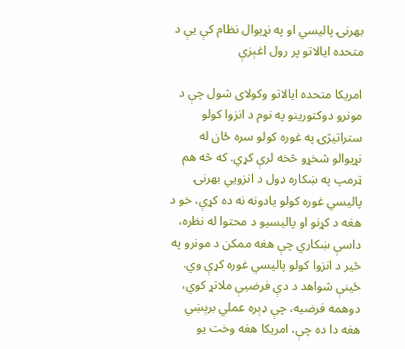بهرنۍ پالیسي او په نړيوال نظام کې يې د متحده ايالاتو پر رول اغېزې

امریکا متحده ايالاتو وکولای شول چې د مونرو دوکتورينو په نوم د انزوا کولو ستراتیژۍ په غوره کولو سره ځان له نړیوالو شخړو څخه لرې کړي. که څه هم ټرمپ په ښکاره ډول د انزويي بهرنۍ پاليسي غوره کولو یادونه نه ده کړې، خو د هغه د کړنو او پالیسیو د محتوا له نظره، داسې ښکاري چې هغه ممکن د مونرو په څیر د انزوا کولو پالیسي غوره کړې وي. ځینې شواهد د دې فرضیې ملاتړ کوي، دوهمه فرضیه، چې ډېره عملي برېښي هغه دا ده چې، امریکا هغه وخت یو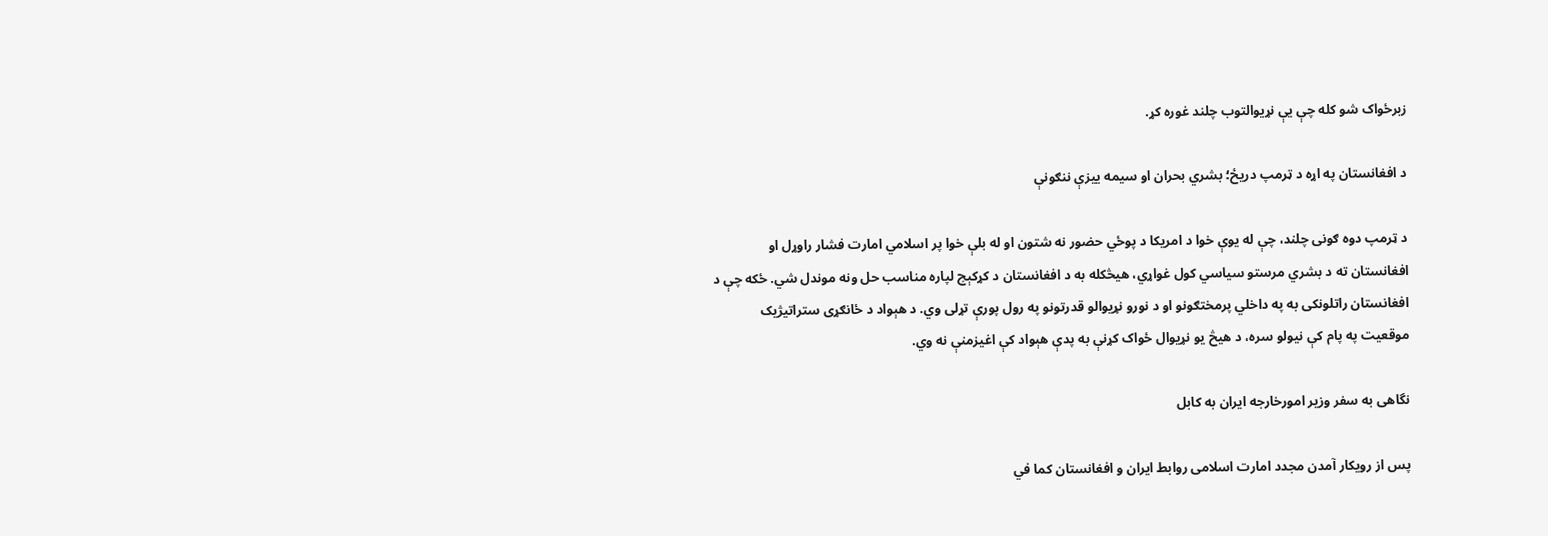زبرځواک شو کله چې یې نړیوالتوب چلند غوره کړ.

د افغانستان په اړه د ټرمپ دريځ؛ بشري بحران او سیمه ییزې ننګونې

د ټرمپ دوه ګونی چلند، چې له یوې خوا د امریکا د پوځي حضور نه شتون او له بلې خوا پر اسلامي امارت فشار راوړل او افغانستان ته د بشري مرستو سیاسي کول غواړي، هیڅکله به د افغانستان د کړکېچ لپاره مناسب حل ونه موندل شي. ځکه چې د افغانستان راتلونکی به په داخلي پرمختګونو او د نورو نړیوالو قدرتونو په رول پورې تړلی وي. د هېواد د ځانګړی ستراتیژیک موقعیت په پام کې نیولو سره، د هیڅ یو نړیوال ځواک کړنې به پدې هېواد کې اغیزمنې نه وي.

نگاهی به سفر وزیر امورخارجه ایران به کابل

پس از رویکار آمدن مجدد امارت اسلامی روابط ایران و افغانستان کما في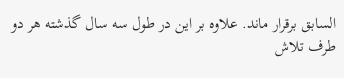السابق برقرار ماند. علاوه بر این در طول سه سال گذشته هر دو طرف تلاش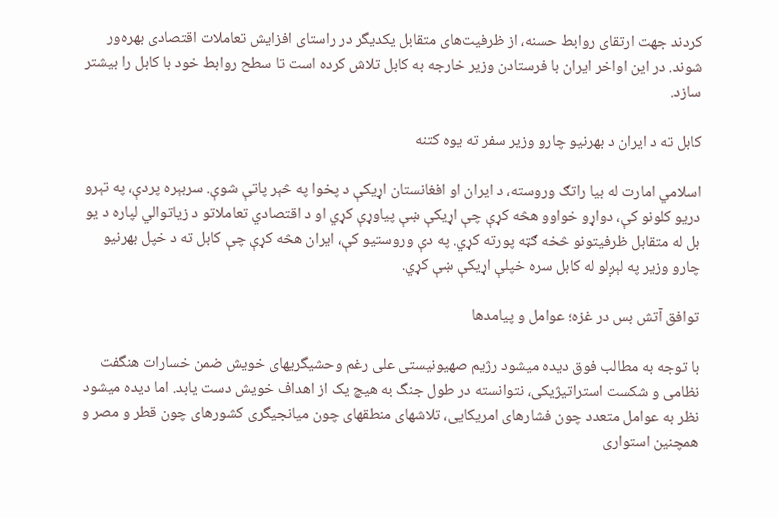کردند جهت ارتقای روابط حسنه، از ظرفیت‌های متقابل یکدیگر در راستای افزایش تعاملات اقتصادی بهره‌ور شوند. در این اواخر ایران با فرستادن وزیر خارجه به کابل تلاش کرده است تا سطح روابط خود با کابل را بیشتر سازد.

کابل ته د ایران د بهرنیو چارو وزیر سفر ته یوه کتنه

اسلامي امارت له بیا راتګ وروسته، د ایران او افغانستان اړیکې د پخوا په څېر پاتې شوې. سربېره پردې، په تېرو دریو کلونو کې، دواړو خواوو هڅه کړې چې اړیکې ښې پیاوړې کړي او د اقتصادي تعاملاتو د زیاتوالي لپاره د یو بل له متقابل ظرفیتونو څخه ګټه پورته کړي. په دې وروستیو کې، ایران هڅه کړې چې کابل ته د خپل بهرنیو چارو وزیر په لېږلو له کابل سره خپلې اړیکې ښې کړي.

توافق آتش بس در غزه؛ عوامل و پیامدها

با توجه به مطالب فوق دیده میشود رژیم صهیونیستی علی رغم وحشیگریهای خویش ضمن خسارات هنگفت نظامی و شکست استراتیژیکی، نتوانسته در طول جنگ به هیچ یک از اهداف خویش دست یابد. اما دیده میشود نظر به عوامل متعدد چون فشارهای امریکایی، تلاشهای منطقهای چون میانجیگری کشورهای چون قطر و مصر و همچنین استواری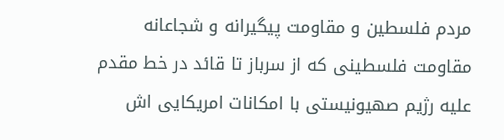مردم فلسطین و مقاومت پیگیرانه و شجاعانه مقاومت فلسطینی که از سرباز تا قائد در خط مقدم علیه رژیم صهیونیستی با امکانات امریکایی اش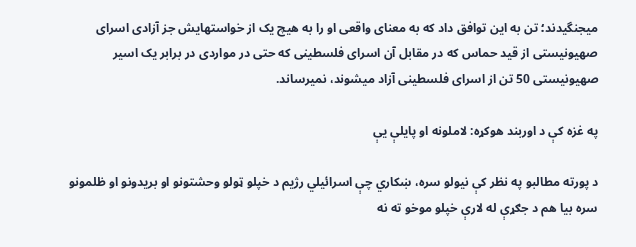میجنگیدند؛ تن به این توافق داد که به معنای واقعی او را به هیچ یک از خواستهایش جز آزادی اسرای صهیونیستی از قید حماس که در مقابل آن اسرای فلسطینی که حتی در مواردی در برابر یک اسیر صهیونیستی 50 تن از اسرای فلسطینی آزاد میشوند، نمیرساند.

په غزه کې د اوربند هوکړه: لاملونه او پايلې يې

د پورته مطالبو په نظر کې نیولو سره، ښکاري چې اسرائیلي رژیم د خپلو ټولو وحشتونو او بريدونو او ظلمونو سره بيا هم د جګړې له لارې خپلو موخو ته نه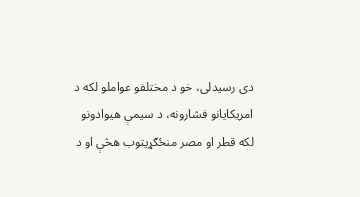دی رسیدلی، خو د مختلفو عواملو لکه د امریکایانو فشارونه، د سیمې هیوادونو لکه قطر او مصر منځګړیتوب هڅې او د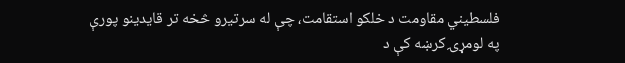فلسطیني مقاومت د خلکو استقامت، چې له سرتیرو څخه تر قايدینو پورې په لومړۍ کرښه کې د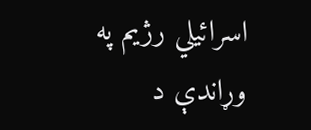اسرائیلي رژیم په وړاندې د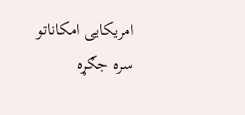امریکایی امکاناتو سره جګړه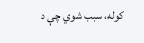کوله، سبب شوي چې د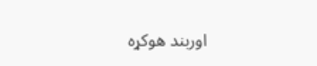اوربند هوکړه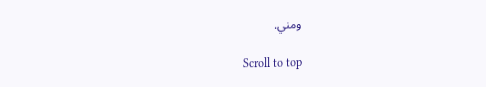ومني.

Scroll to top